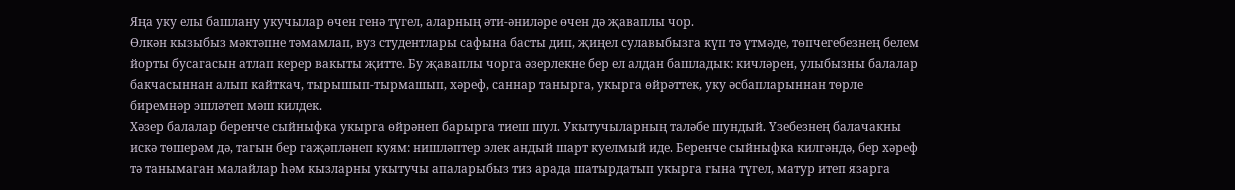Яңа уку елы башлану укучылар өчен генә түгел, аларның әти-әниләре өчен дә җаваплы чор.
Өлкән кызыбыз мәктәпне тәмамлап, вуз студентлары сафына басты дип, җиңел сулавыбызга күп тә үтмәде, төпчегебезнең белем йорты бусагасын атлап керер вакыты җитте. Бу җаваплы чорга әзерлекне бер ел алдан башладык: кичләрен, улыбызны балалар бакчасыннан алып кайткач, тырышып-тырмашып, хәреф, саннар танырга, укырга өйрәттек, уку әсбапларыннан төрле биремнәр эшләтеп мәш килдек.
Хәзер балалар беренче сыйныфка укырга өйрәнеп барырга тиеш шул. Укытучыларның таләбе шундый. Үзебезнең балачакны искә төшерәм дә, тагын бер гаҗәпләнеп куям: нишләптер элек андый шарт куелмый иде. Беренче сыйныфка килгәндә, бер хәреф тә танымаган малайлар һәм кызларны укытучы апаларыбыз тиз арада шатырдатып укырга гына түгел, матур итеп язарга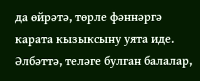да өйрәтә, төрле фәннәргә карата кызыксыну уята иде. Әлбәттә, теләге булган балалар,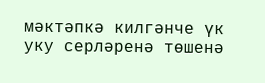мәктәпкә килгәнче үк уку серләренә төшенә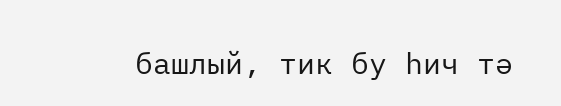башлый, тик бу һич тә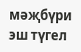мәҗбүри эш түгел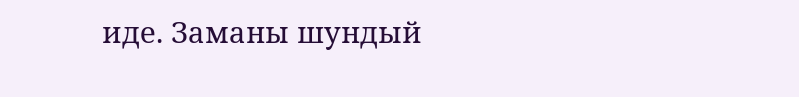иде. Заманы шундый